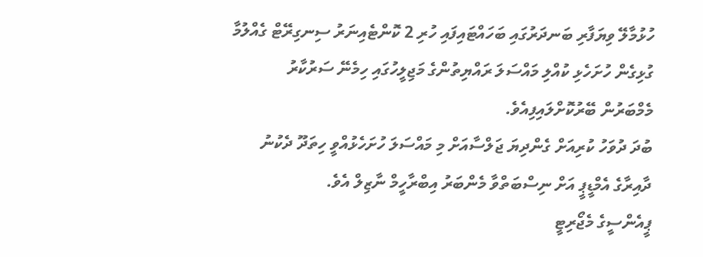ހުޅުމާލޭ ވިޔަފާރި ބަނދަރުގައި ބަހައްޓައިފައި ހުރި 2 ކޮންޓެއިނަރު ސިނގިރޭޓް ގެއްލުމާ ގުޅިގެން ހުށަހެޅި ކުއްލި މައްސަލަ ރައްޔިތުންގެ މަޖިލީހުގައި ހިމެނޭ ސަރުކާރު މެމްބަރުން ބޭރުކޮށްލައިފިއެވެ.
ބުދަ ދުވަހު ކުރިއަށް ގެންދިޔަ ޖަލްސާއަށް މި މައްސަލަ ހުށަހެޅުއްވީ ހިތަދޫ ދެކުނު ދާއިރާގެ އެމްޑީޕީ އަށް ނިސްބަތްވާ މެންބަރު އިބްރާހީމް ނާޒިލް އެވެ.
ޕީއެންސީގެ މެޖޯރިޓީ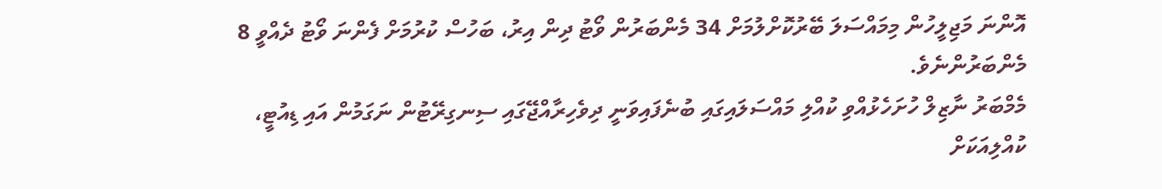އޮންނަ މަޖިލީހުން މިމައްސަލަ ބޭރުކޮށްލުމަށް 34 މެންބަރުން ވޯޓު ދިން އިރު، ބަހުސް ކުރުމަށް ފެންނަ ވޯޓު ދެއްވީ 8 މެންބަރުންނެވެ.
މެމްބަރު ނާޒިލް ހުށަހެޅުއްވި ކުއްލި މައްސަލައިގައި ބުނެފައިވަނީ ދިވެހިރާއްޖޭގައި ސިނގިރޭޓުން ނަގަމުން އައި ޑިއުޓީ، ކުއްލިއަކަށް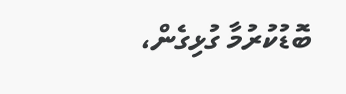ބޮޑުކުރުމާ ގުޅިގެން،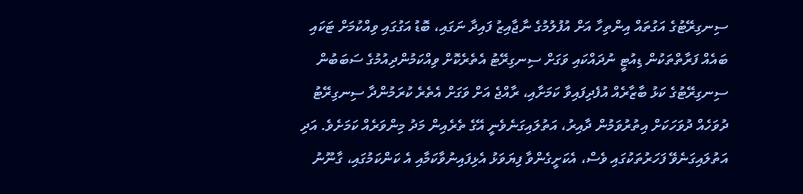ސިނގިރޭޓުގެ އަގުތައް އިންތިހާ އަށް އުފުލުމުގެ ނާޖާއިޒު ފައިދާ ނަގައި، ބޮޑު އަގުގައި ވިއްކުމަށް ޓަކައި ބައެއް ފަރާތްތަކުން ޑިއުޓީ ނުދައްކައި ވަގަށް ސިނގިރޭޓު އެތެރެކޮށް ވިއްކަމުންދިއުމުގެ ސަބަބުން ސިނގިރޭޓުގެ ކަޅު ބާޒާރެއް އުފެދިފައިވާ ކަމަށާއި، ރާއްޖެ އަށް ވަގަށް އެތެރެ ކުރަމުންދާ ސިނގިރޭޓު ދުވަހެއް ދުވަހަކަށް އިތުރުވަމުން ދާއިރު، އަތުލައިގަނެވެނީ އޭގެ ތެރެއިން މަދު މިންވަރެއް ކަމަށެވެ. އަދި އަތުލައިގަނެވޭ ފަހަރުތަކުގައި ވެސް، އެކަށީގެންވާ ފިޔަވަޅު އެޅިފައިނުވާކަމާއި އެ ކަންކަމުގައި، ގާނޫނު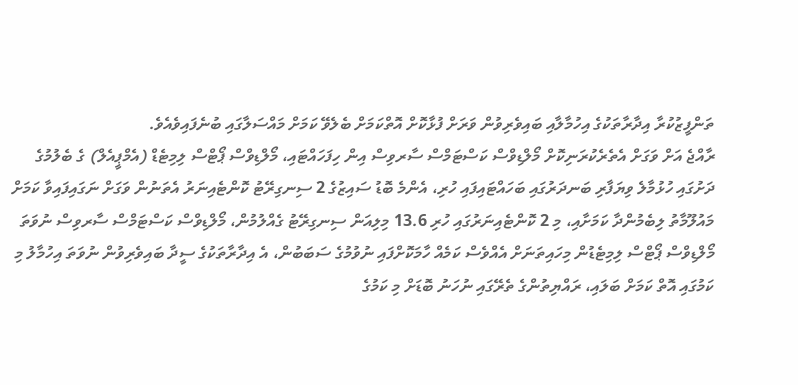ތަންފީޒުކުރާ އިދާރާތަކުގެ އިހުމާލާއި ބައިވެރިވުން ވަރަށް ފުޅާކޮށް އޮތްކަމަށް ބެލެވޭ ކަމަށް މައްސަލާގައި ބުނެފައިވެއެވެ.
ރާއްޖެ އަށް ވަގަށް އެތެރެކުރަނިކޮށް މޯލްޑިވްސް ކަސްޓަމްސް ސާރވިސް އިން ހިފަހައްޓައި، މޯލްޑިވްސް ޕޯޓްސް ލިމިޓެޑް (އެމްޕީއެލް) ގެ ބެލުމުގެ ދަށުގައި ހުޅުމާލެ ވިޔަފާރި ބަނދަރުގައި ބަހައްޓައިފައި ހުރި، އެންމެ ބޮޑު ސައިޒުގެ 2 ސިނގިރޭޓު ކޮންޓެއިނަރު އެތަނުން ވަގަށް ނަގައިފައިވާ ކަމަށް މައުލޫމާތު ލިބެމުންދާ ކަމަށާއި، މި 2 ކޮންޓެއިނަރުގައި ހުރި 13.6 މިލިއަން ސިނގިރޭޓު ގެއްލުމުން، މޯލްޑިވްސް ކަސްޓަމްސް ސާރވިސް ނުވަތަ މޯލްޑިވްސް ޕޯޓްސް ލިމިޓެޑުން މިހައިތަނަށް އެއްވެސް ކަމެއް ހާމަކޮށްފައި ނުވުމުގެ ސަބަބުން، އެ އިދާރާތަކުގެ ސީދާ ބައިވެރިވުން ނުވަތަ އިހުމާލު މި ކަމުގައި އޮތް ކަމަށް ބަލައި، ރައްޔިތުންގެ ތެރޭގައި ނުހަނު ބޮޑަށް މި ކަމުގެ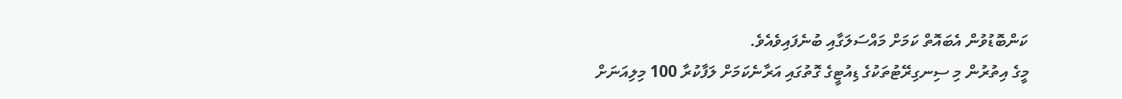ކަންބޮޑުވުން އެބައޮތް ކަމަށް މައްސަލަގާއި ބުނެފައިވެއެވެ.
މީގެ އިތުރުން މި ސިނގިރޭޓުތަކުގެ ޑިއުޓީގެ ގޮތުގައި އަރާނެކަމަށް ލަފާކުރާ 100 މިލިއަނަށް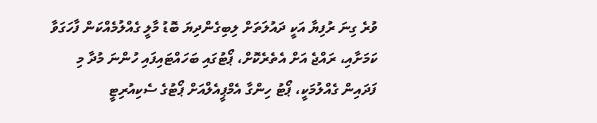ވުރެ ގިނަ ރުފިޔާ އަކީ ދައުލަތަށް ލިބިގެންދިޔަ ބޮޑު މާލީ ގެއްލުމެއްކަން ފާހަގަވާ ކަމަށާއި، ރައްޖެ އަށް އެތެރެކޮށް، ޕޯޓުގައި ބަހައްޓައިފައި ހުންނަ މުދާ މި ފަދައިން ގެއްލުމަކީ، ޕޯޓު ހިންގާ އެމްޕީއެލްއަށް ޕޯޓުގެ ސެކިއުރިޓީ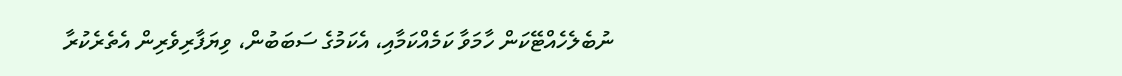ނުބެލެހެއްޓޭކަން ހާމަވާ ކަމެއްކަމާއި، އެކަމުގެ ސަބަބުން، ވިޔަފާރިވެރިން އެތެރެކުރާ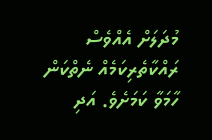މުދަލަށް އެއްވެސް ރައްކާތެރިކަމެއް ނެތްކަން ހާމަވާ ކަމަށެވެ. އަދި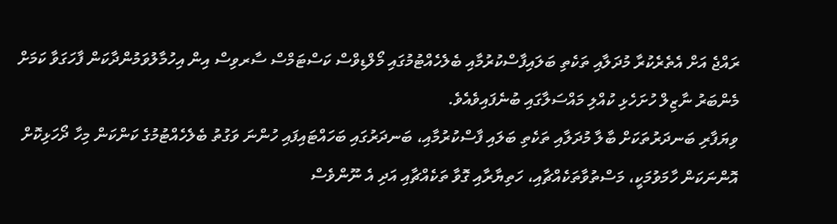ރައްޖެ އަށް އެތެރެކުރާ މުދަލާއި ތަކެތި ބަލައިފާސްކުރުމާއި ބެލެހެއްޓުމުގައި މޯލްޑިވްސް ކަސްޓަމްސް ސާރވިސް އިން އިހުމާލުވަމުންދާކަން ފާހަގަވާ ކަމަށް މެންބަރު ނާޒިލް ހުށަހެޅި ކުއްލި މައްސަލާގައި ބުނެފައިވެއެވެ.
ވިޔަފާރި ބަނދަރުތަކަށް ބާލާ މުދަލާއި ތަކެތި ބަލައި ފާސްކުރުމާއި، ބަނދަރުގައި ބަހައްޓައިފައި ހުންނަ ވަގުތު ބެލެހެއްޓުމުގެ ކަންކަން މިހާ ދޯހަޅިކޮށް އޮންނަކަން ހާމަވުމަކީ، މަސްތުވާތަކެއްޗާއި، ހަތިޔާރާއި ގޮވާ ތަކެއްޗާއި އަދި އެ ނޫންވެސް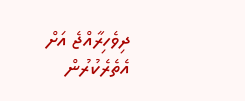ދިވެހިރާއްޖެ އަށް އެތެރެކުރުން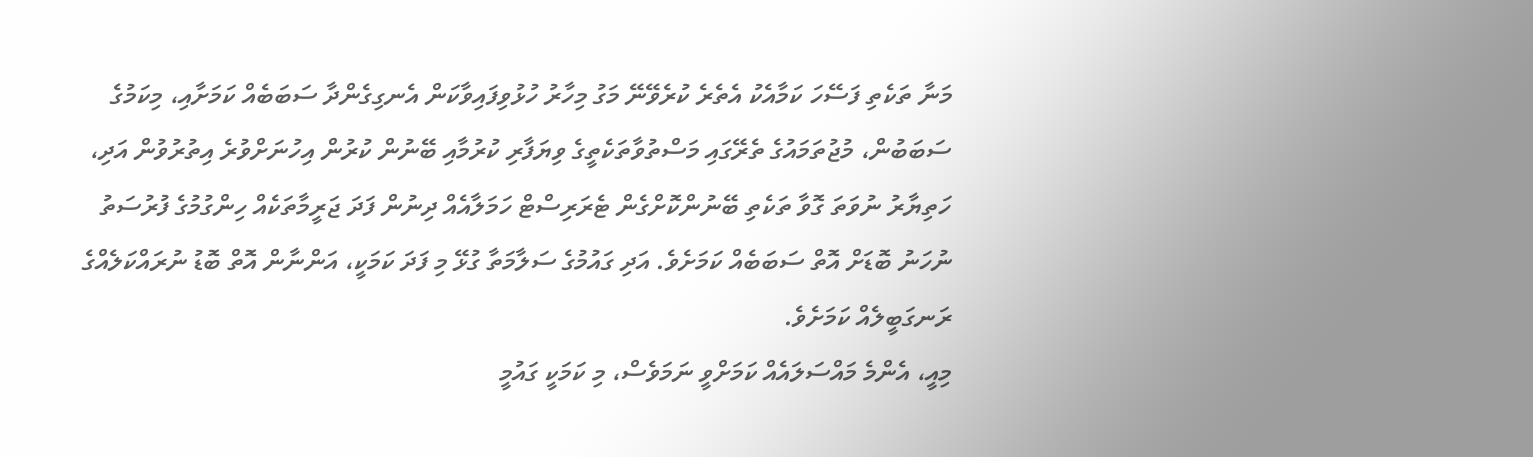މަނާ ތަކެތި ފަސޭހަ ކަމާއެކު އެތެރެ ކުރެވޭނޭ މަގު މިހާރު ހުޅުވިފައިވާކަން އެނގިގެންދާ ސަބަބެއް ކަމަށާއި، މިކަމުގެ ސަބަބުން، މުޖުތަމައުގެ ތެރޭގައި މަސްތުވާތަކެތީގެ ވިޔަފާރި ކުރުމާއި ބޭނުން ކުރުން އިހުނަށްވުރެ އިތުރުވުން އަދި، ހަތިޔާރު ނުވަތަ ގޮވާ ތަކެތި ބޭނުންކޮށްގެން ޓެރަރިސްޓް ހަމަލާއެއް ދިނުން ފަދަ ޖަރީމާތަކެއް ހިންގުމުގެ ފުރުސަތު ނުހަނު ބޮޑަށް އޮތް ސަބަބެއް ކަމަށެވެ. އަދި ގައުމުގެ ސަލާމަތާ ގުޅޭ މި ފަދަ ކަމަކީ، އަންނާން އޮތް ބޮޑު ނުރައްކަލެއްގެ ރަނގަބީލެއް ކަމަށެވެ.
މިއީ، އެންމެ މައްސަލައެއް ކަމަށްވީ ނަމަވެސް، މި ކަމަކީ ގައުމީ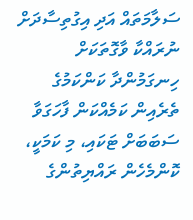ސަލާމަތައް އަދި އިގުތިސާދަށް ނުރައްކާ ވާގޮތަކަށް ހިނގަމުންދާ ކަންކަމުގެ ތެރެއިން ކަމެއްކަން ފާހަގަވާ ސަބަބަށް ޓަކައި، މި ކަމަކީ، ކޮންމެހެން ރައްޔިތުންގެ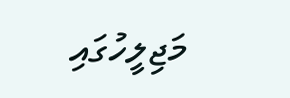މަޖިލީހުގައި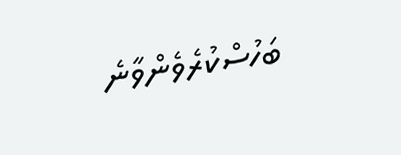ބަހުސްކުރެވެންވާނެ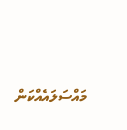މައްސަލައެއްކަން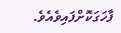ފާހަގަކޮށްފައިވެއެވެ.